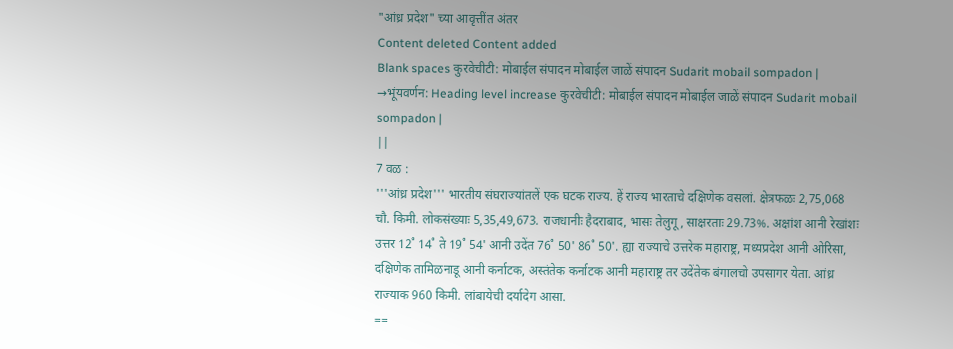"आंध्र प्रदेश" च्या आवृत्तींत अंतर
Content deleted Content added
Blank spaces कुरवेचीटी: मोबाईल संपादन मोबाईल जाळें संपादन Sudarit mobail sompadon |
→भूंयवर्णन: Heading level increase कुरवेचीटी: मोबाईल संपादन मोबाईल जाळें संपादन Sudarit mobail sompadon |
||
7 वळ :
'''आंध्र प्रदेश''' भारतीय संघराज्यांतलें एक घटक राज्य. हें राज्य भारताचे दक्षिणेक वसलां. क्षेत्रफळः 2,75,068 चौ. किमी. लोकसंख्याः 5,35,49,673. राजधानीः हैदराबाद, भासः तेलुगू, साक्षरताः 29.73%. अक्षांश आनी रेखांशः उत्तर 12˚ 14˚ ते 19˚ 54' आनी उदेंत 76˚ 50' 86˚ 50'. ह्या राज्याचे उत्तरेक महाराष्ट्र, मध्यप्रदेश आनी ओरिसा, दक्षिणेक तामिळनाडू आनी कर्नाटक, अस्तंतेक कर्नाटक आनी महाराष्ट्र तर उदेंतेक बंगालचो उपसागर येता. आंध्र राज्याक 960 किमी. लांबायेची दर्यादेग आसा.
==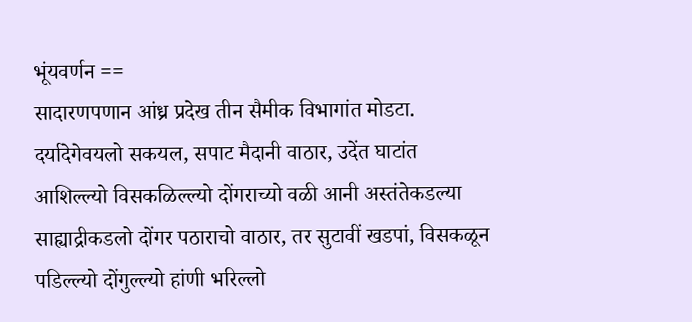भूंयवर्णन ==
सादारणपणान आंध्र प्रदेख तीन सैमीक विभागांत मोडटा. दर्यादेगेवयलो सकयल, सपाट मैदानी वाठार, उदेंत घाटांत आशिल्ल्यो विसकळिल्ल्यो दोंगराच्यो वळी आनी अस्तंतेकडल्या साह्याद्रीकडलो दोंगर पठाराचो वाठार, तर सुटावीं खडपां, विसकळून पडिल्ल्यो दोंगुल्ल्यो हांणी भरिल्लो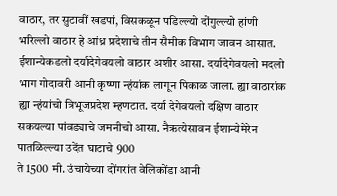वाठार, तर सुटावीं खडपां, विसकळून पडिल्ल्यो दोंगुल्ल्यो हांणी भरिल्लो वाठार हे आंध्र प्रदेशाचे तीन सैमीक विभाग जावन आसात. ईशान्येकडलो दर्यादेगेवयलो वाठार अशीर आसा. दर्यादेगेवयलो मदलो भाग गोदावरी आनी कृष्णा न्हंयांक लागून पिकाळ जाला. ह्या वाठारांक ह्या न्हंयांचो त्रिभूजप्रदेश म्हणटात. दर्या देगेवयलो दक्षिण वाठार सकयल्या पांवड्याचे जमनीचो आसा. नैऋत्येसावन ईशान्येमेरेन पातळिल्ल्या उदेंत घाटाचे 900
ते 1500 मी. उंचायेच्या दोंगरांत वेलिकोंडा आनी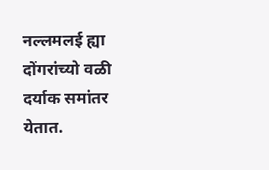नल्लमलई ह्या दोंगरांच्यो वळी दर्याक समांतर येतात.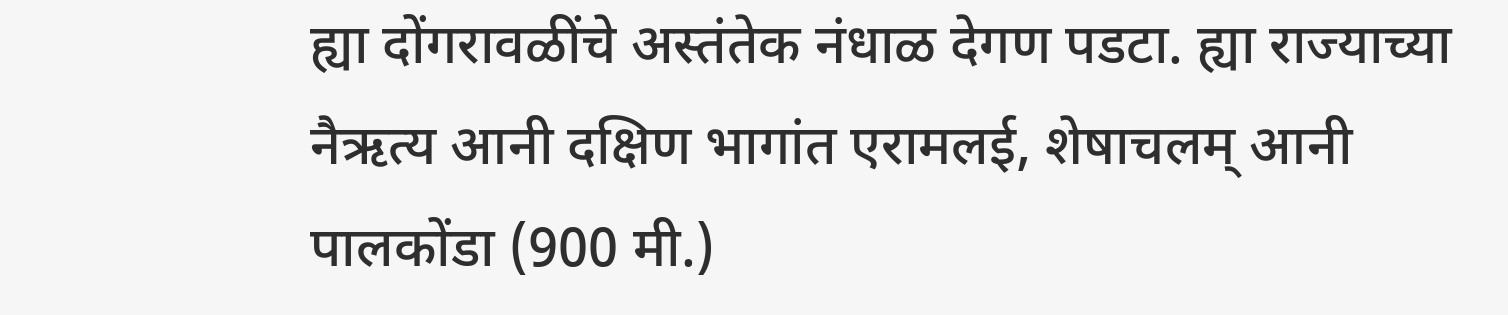ह्या दोंगरावळींचे अस्तंतेक नंधाळ देगण पडटा. ह्या राज्याच्या नैऋत्य आनी दक्षिण भागांत एरामलई, शेषाचलम् आनी पालकोंडा (900 मी.)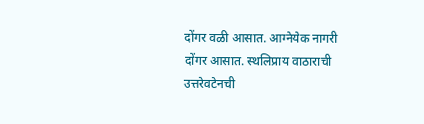दोंगर वळी आसात. आग्नेयेक नागरी दोंगर आसात. स्थलिप्राय वाठाराची उत्तरेवटेनची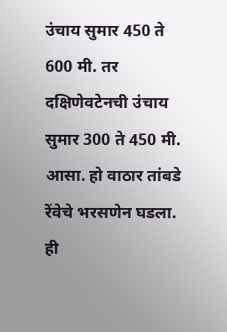उंचाय सुमार 450 ते 600 मी. तर दक्षिणेवटेनची उंचाय सुमार 300 ते 450 मी. आसा. हो वाठार तांबडे रेंवेचे भरसणेन घडला. ही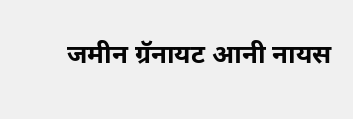जमीन ग्रॅनायट आनी नायस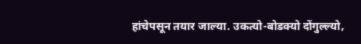हांचेपसून तयार जाल्या. उकत्यो-बोडक्यो दोंगुल्ल्यो,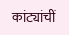कांट्यांचीं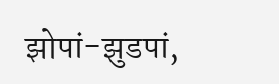झोपां-झुडपां,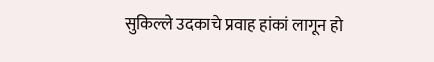सुकिल्ले उदकाचे प्रवाह हांकां लागून हो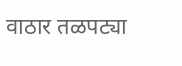वाठार तळपट्या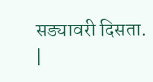सड्यावरी दिसता.
|